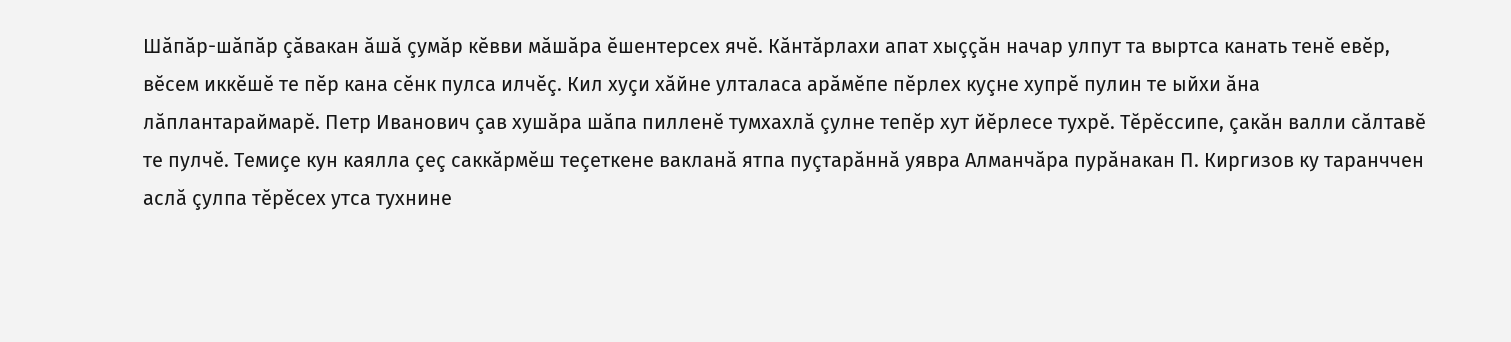Шăпăр-шăпăр çăвакан ăшă çумăр кĕвви мăшăра ĕшентерсех ячĕ. Кăнтăрлахи апат хыççăн начар улпут та выртса канать тенĕ евĕр, вĕсем иккĕшĕ те пĕр кана сĕнк пулса илчĕç. Кил хуçи хăйне улталаса арăмĕпе пĕрлех куçне хупрĕ пулин те ыйхи ăна лăплантараймарĕ. Петр Иванович çав хушăра шăпа пилленĕ тумхахлă çулне тепĕр хут йĕрлесе тухрĕ. Тĕрĕссипе, çакăн валли сăлтавĕ те пулчĕ. Темиçе кун каялла çеç саккăрмĕш теçеткене вакланă ятпа пуçтарăннă уявра Алманчăра пурăнакан П. Киргизов ку таранччен аслă çулпа тĕрĕсех утса тухнине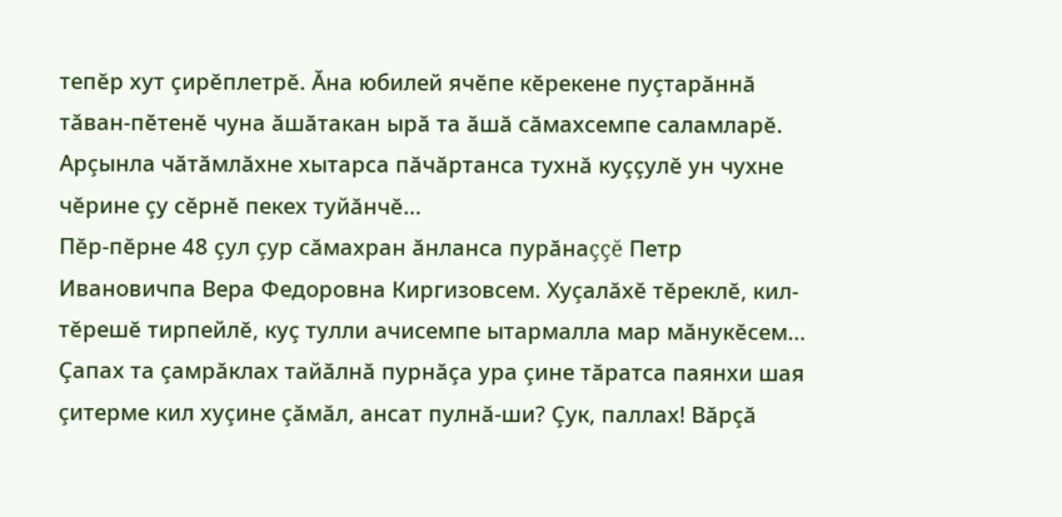тепĕр хут çирĕплетрĕ. Ăна юбилей ячĕпе кĕрекене пуçтарăннă тăван-пĕтенĕ чуна ăшăтакан ырă та ăшă сăмахсемпе саламларĕ. Арçынла чăтăмлăхне хытарса пăчăртанса тухнă куççулĕ ун чухне чĕрине çу сĕрнĕ пекех туйăнчĕ...
Пĕр-пĕрне 48 çул çур сăмахран ăнланса пурăнаççĕ Петр Ивановичпа Вера Федоровна Киргизовсем. Хуçалăхĕ тĕреклĕ, кил-тĕрешĕ тирпейлĕ, куç тулли ачисемпе ытармалла мар мăнукĕсем... Çапах та çамрăклах тайăлнă пурнăçа ура çине тăратса паянхи шая çитерме кил хуçине çăмăл, ансат пулнă-ши? Çук, паллах! Вăрçă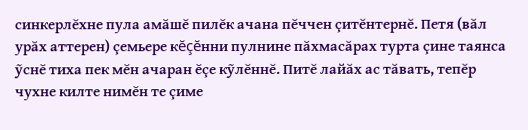синкерлĕхне пула амăшĕ пилĕк ачана пĕччен çитĕнтернĕ. Петя (вăл урăх аттерен) çемьере кĕçĕнни пулнине пăхмасăрах турта çине таянса ỹснĕ тиха пек мĕн ачаран ĕçе кỹлĕннĕ. Питĕ лайăх ас тăвать, тепĕр чухне килте нимĕн те çиме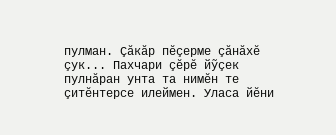пулман. Çăкăр пĕçерме çăнăхĕ çук... Пахчари çĕрĕ йỹçек пулнăран унта та нимĕн те çитĕнтерсе илеймен. Уласа йĕни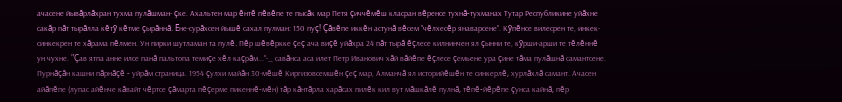ачасене йывăрлăхран тухма пулăшман- çке. Ахальтен мар ĕнтĕ пĕвĕпе те пысăк мар Петя çиччĕмĕш класран вĕренсе тухнă-тухманах Тутар Республикине уйăхне сакăр пăт тырăлла кĕтỹ кĕтме çырăннă. Ĕне-сурăхсен йышĕ сахал пулман: 150 пуç! Çăвĕпе иккĕн астунă вĕсем "чĕлхесĕр янаварсене". Кỹпĕнсе вилесрен те, инкек-синкекрен те хăрама пĕлмен. Ун пирки шутламан та пулĕ. Пĕр шĕвĕркке çеç ача виçĕ уйăхра 24 пăт тырă ĕçлесе килнинчен ял çынни те, кỹрши-арши те тĕлĕннĕ ун чухне. "Çав ятпа анне илсе панă пальтопа темиçе хĕл каçрăм..."-_ савăнса аса илет Петр Иванович хăй вăйĕпе ĕçлесе çемьене ура çине тăма пулăшнă самантсене.
Пурнăçăн кашни пăрнăçĕ - уйрăм страница. 1954 çулхи майăн 30-мĕшĕ Киргизовсемшĕн çеç мар, Алманчă ял историйĕшĕн те синкерлĕ, хурлăхлă самант. Ачасен айăпĕпе (лупас айĕнче кăвайт чĕртсе çăмарта пĕçерме пикеннĕ-мĕн) тăр кăнтăрла харăсах пилĕк кил вут мăшкăлĕ пулнă, тĕпĕ-йĕрĕпе çунса кайнă, пĕр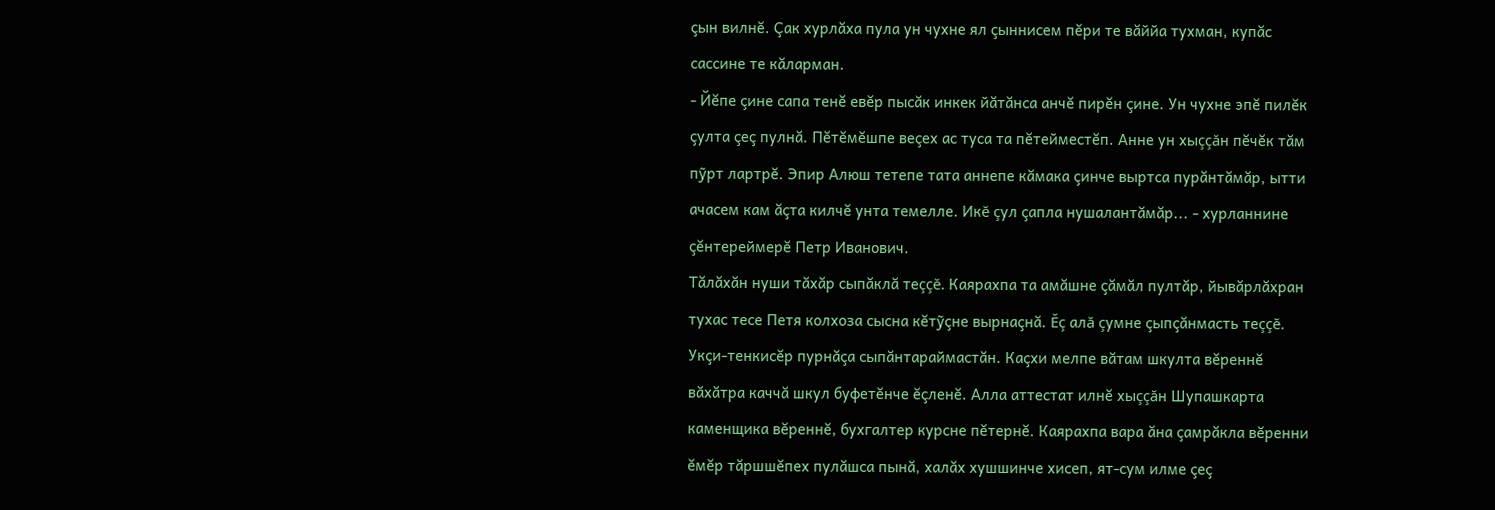çын вилнĕ. Çак хурлăха пула ун чухне ял çыннисем пĕри те вăййа тухман, купăс сассине те кăларман.
- Йĕпе çине сапа тенĕ евĕр пысăк инкек йăтăнса анчĕ пирĕн çине. Ун чухне эпĕ пилĕк çулта çеç пулнă. Пĕтĕмĕшпе веçех ас туса та пĕтейместĕп. Анне ун хыççăн пĕчĕк тăм пỹрт лартрĕ. Эпир Алюш тетепе тата аннепе кăмака çинче выртса пурăнтăмăр, ытти ачасем кам ăçта килчĕ унта темелле. Икĕ çул çапла нушалантăмăр... - хурланнине çĕнтереймерĕ Петр Иванович.
Тăлăхăн нуши тăхăр сыпăклă теççĕ. Каярахпа та амăшне çăмăл пултăр, йывăрлăхран тухас тесе Петя колхоза сысна кĕтỹçне вырнаçнă. Ĕç алă çумне çыпçăнмасть теççĕ. Укçи-тенкисĕр пурнăçа сыпăнтараймастăн. Каçхи мелпе вăтам шкулта вĕреннĕ вăхăтра каччă шкул буфетĕнче ĕçленĕ. Алла аттестат илнĕ хыççăн Шупашкарта каменщика вĕреннĕ, бухгалтер курсне пĕтернĕ. Каярахпа вара ăна çамрăкла вĕренни ĕмĕр тăршшĕпех пулăшса пынă, халăх хушшинче хисеп, ят-сум илме çеç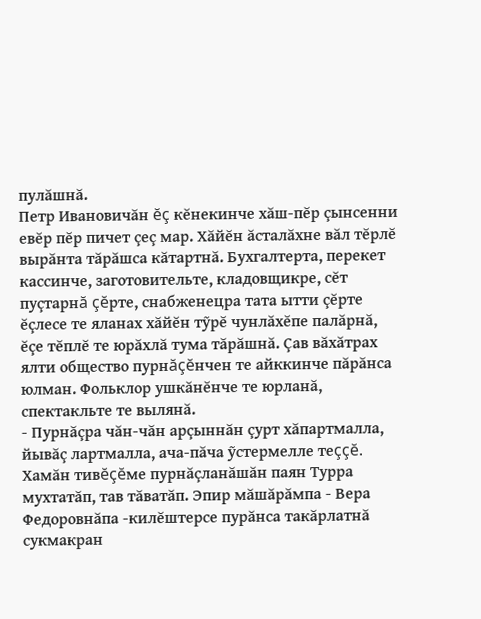пулăшнă.
Петр Ивановичăн ĕç кĕнекинче хăш-пĕр çынсенни евĕр пĕр пичет çеç мар. Хăйĕн ăсталăхне вăл тĕрлĕ вырăнта тăрăшса кăтартнă. Бухгалтерта, перекет кассинче, заготовительте, кладовщикре, сĕт пуçтарнă çĕрте, снабженецра тата ытти çĕрте ĕçлесе те яланах хăйĕн тỹрĕ чунлăхĕпе палăрнă, ĕçе тĕплĕ те юрăхлă тума тăрăшнă. Çав вăхăтрах ялти общество пурнăçĕнчен те айккинче пăрăнса юлман. Фольклор ушкăнĕнче те юрланă, спектакльте те вылянă.
- Пурнăçра чăн-чăн арçыннăн çурт хăпартмалла, йывăç лартмалла, ача-пăча ỹстермелле теççĕ. Хамăн тивĕçĕме пурнăçланăшăн паян Турра мухтатăп, тав тăватăп. Эпир мăшăрăмпа - Вера Федоровнăпа -килĕштерсе пурăнса такăрлатнă сукмакран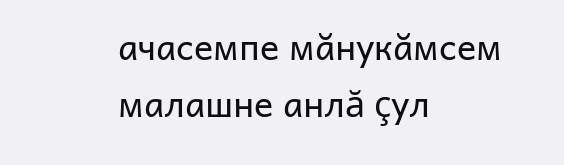ачасемпе мăнукăмсем малашне анлă çул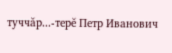туччăр...-терĕ Петр Иванович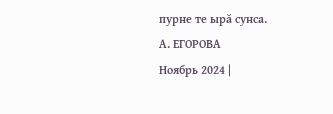пурне те ырă сунса.
А. ЕГОРОВА
Ноябрь 2024 |